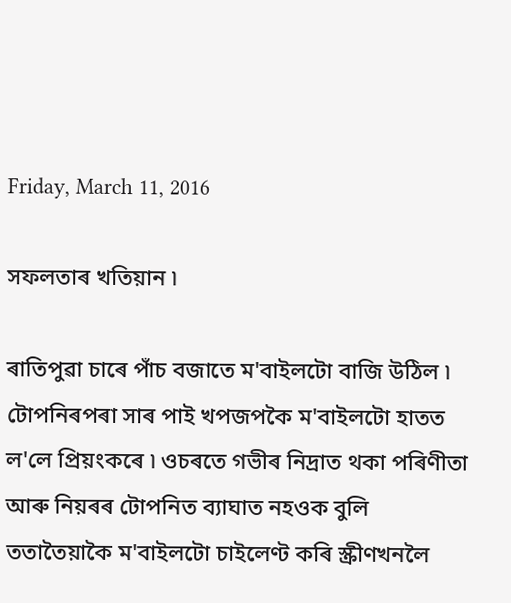Friday, March 11, 2016

সফলতাৰ খতিয়ান ৷

ৰাতিপুৱা চাৰে পাঁচ বজাতে ম'বাইলটো বাজি উঠিল ৷ টোপনিৰপৰা সাৰ পাই খপজপকৈ ম'বাইলটো হাতত ল'লে প্ৰিয়ংকৰে ৷ ওচৰতে গভীৰ নিদ্ৰাত থকা পৰিণীতা আৰু নিয়ৰৰ টোপনিত ব্যাঘাত নহওক বুলি ততাতৈয়াকৈ ম'বাইলটো চাইলেণ্ট কৰি স্ক্ৰীণখনলৈ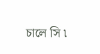চালে সি ৷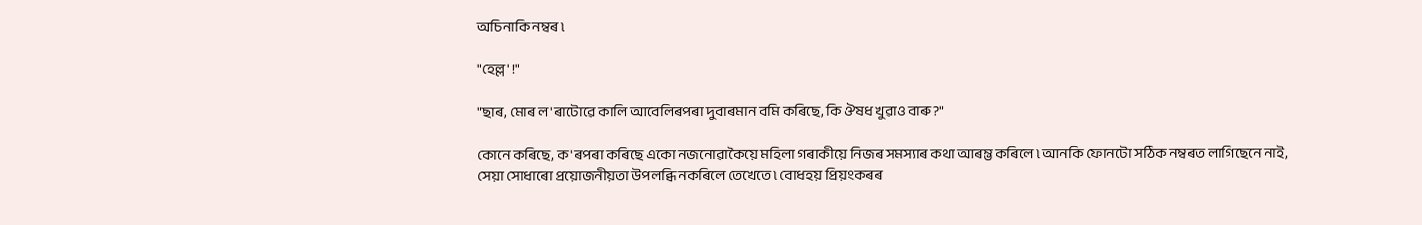অচিনাকি নম্বৰ ৷

"হেল্ল' !"

"ছাৰ, মোৰ ল'ৰাটোৱে কালি আবেলিৰপৰা দুবাৰমান বমি কৰিছে, কি ঔষধ খুৱাও বাৰু?"

কোনে কৰিছে, ক'ৰপৰা কৰিছে একো নজনোৱাকৈয়ে মহিলা গৰাকীয়ে নিজৰ সমস্যাৰ কথা আৰম্ভ কৰিলে ৷ আনকি ফোনটো সঠিক নম্বৰত লাগিছেনে নাই, সেয়া সোধাৰো প্ৰয়োজনীয়তা উপলব্ধি নকৰিলে তেখেতে ৷ বোধহয় প্ৰিয়ংকৰৰ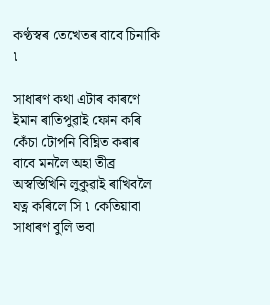কণ্ঠস্বৰ তেখেতৰ বাবে চিনাকি ৷

সাধাৰণ কথা এটাৰ কাৰণে ইমান ৰাতিপুৱাই ফোন কৰি কেঁচা টোপনি বিঘ্নিত কৰাৰ বাবে মনলৈ অহা তীব্ৰ অস্বস্তিখিনি লুকুৱাই ৰাখিবলৈ যত্ন কৰিলে সি ৷ কেতিয়াবা সাধাৰণ বুলি ভবা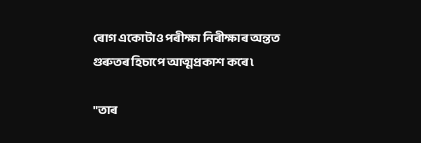ৰোগ একোটাও পৰীক্ষা নিৰীক্ষাৰ অন্তত গুৰুতৰ হিচাপে আত্মপ্ৰকাশ কৰে ৷

"তাৰ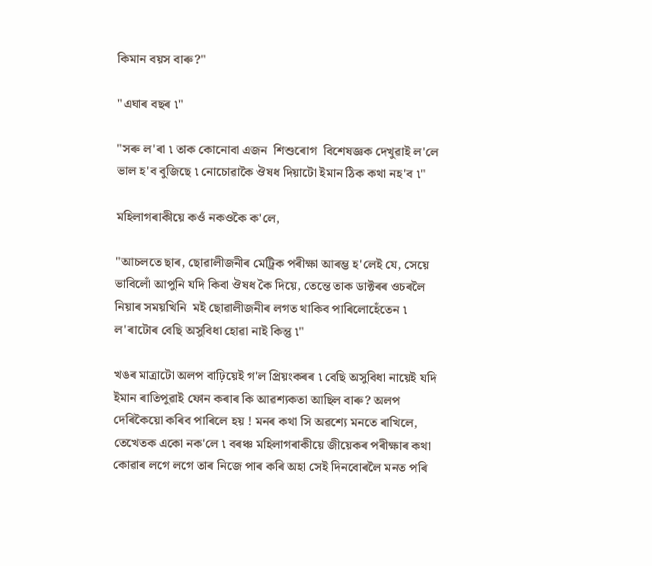কিমান বয়স বাৰু?"

"এঘাৰ বছৰ ৷"

"সৰু ল'ৰা ৷ তাক কোনোবা এজন  শিশুৰোগ  বিশেষজ্ঞক দেখুৱাই ল'লে ভাল হ'ব বুজিছে ৷ নোচোৱাকৈ ঔষধ দিয়াটো ইমান ঠিক কথা নহ'ব ৷"

মহিলাগৰাকীয়ে কওঁ নকওকৈ ক'লে,

"আচলতে ছাৰ, ছোৱালীজনীৰ মেট্ৰিক পৰীক্ষা আৰম্ভ হ'লেই যে, সেয়ে ভাবিলোঁ আপুনি যদি কিবা ঔষধ কৈ দিয়ে, তেন্তে তাক ডাক্টৰৰ ওচৰলৈ নিয়াৰ সময়খিনি  মই ছোৱালীজনীৰ লগত থাকিব পাৰিলোহেঁতেন ৷ ল'ৰাটোৰ বেছি অসুবিধা হোৱা নাই কিন্তু ৷"

খঙৰ মাত্ৰাটো অলপ বাঢ়িয়েই গ'ল প্ৰিয়ংকৰৰ ৷ বেছি অসুবিধা নায়েই যদি ইমান ৰাতিপুৱাই ফোন কৰাৰ কি আৱশ্যকতা আছিল বাৰু? অলপ দেৰিকৈয়ো কৰিব পাৰিলে হয় ! মনৰ কথা সি অৱশ্যে মনতে ৰাখিলে, তেখেতক একো নক'লে ৷ বৰঞ্চ মহিলাগৰাকীয়ে জীয়েকৰ পৰীক্ষাৰ কথা কোৱাৰ লগে লগে তাৰ নিজে পাৰ কৰি অহা সেই দিনবোৰলৈ মনত পৰি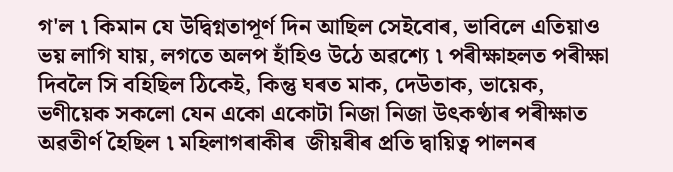গ'ল ৷ কিমান যে উদ্বিগ্নতাপূৰ্ণ দিন আছিল সেইবোৰ, ভাবিলে এতিয়াও ভয় লাগি যায়, লগতে অলপ হাঁহিও উঠে অৱশ্যে ৷ পৰীক্ষাহলত পৰীক্ষা দিবলৈ সি বহিছিল ঠিকেই, কিন্তু ঘৰত মাক, দেউতাক, ভায়েক, ভণীয়েক সকলো যেন একো একোটা নিজা নিজা উৎকণ্ঠাৰ পৰীক্ষাত অৱতীৰ্ণ হৈছিল ৷ মহিলাগৰাকীৰ  জীয়ৰীৰ প্ৰতি দ্বায়িত্ব পালনৰ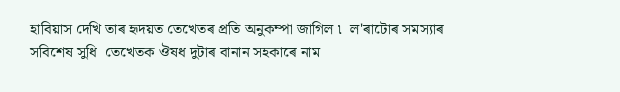হাবিয়াস দেখি তাৰ হৃদয়ত তেখেতৰ প্ৰতি অনুকম্পা জাগিল ৷  ল'ৰাটোৰ সমস্যাৰ সবিশেষ সুধি  তেখেতক ঔষধ দুটাৰ বানান সহকাৰে নাম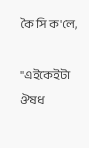কৈ সি ক'লে,

"এইকেইটা ঔষধ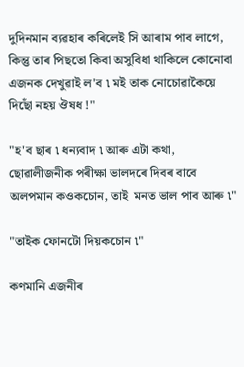দুদিনমান ব্যৱহাৰ কৰিলেই সি আৰাম পাব লাগে, কিন্তু তাৰ পিছতো কিবা অসুবিধা থাকিলে কোনোবা এজনক দেখুৱাই ল'ব ৷ মই তাক নোচোৱাকৈয়ে দিছোঁ নহয় ঔষধ !"

"হ'ব ছাৰ ৷ ধন্যবাদ ৷ আৰু এটা কথা, ছোৱালীজনীক পৰীক্ষা ভালদৰে দিবৰ বাবে  অলপমান কওকচোন, তাই  মনত ভাল পাব আৰু ৷"

"তাইক ফোনটো দিয়কচোন ৷"

কণমানি এজনীৰ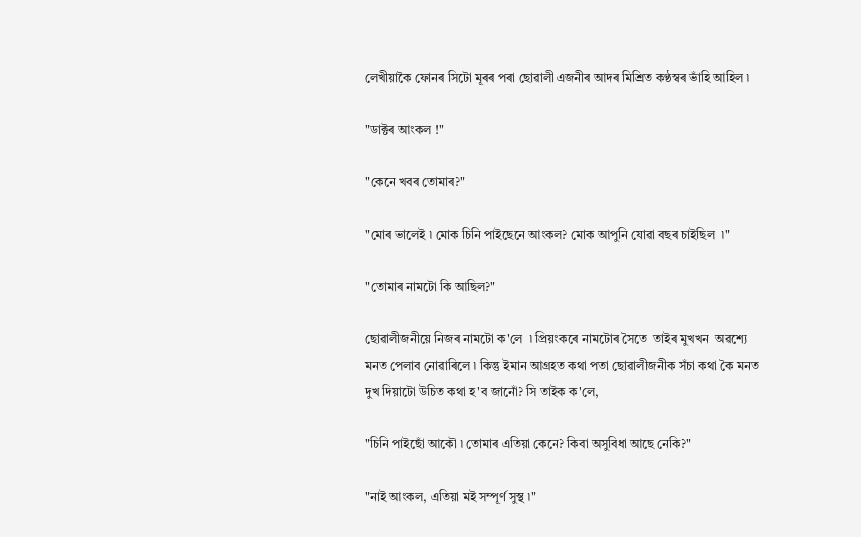লেখীয়াকৈ ফোনৰ সিটো মূৰৰ পৰা ছোৱালী এজনীৰ আদৰ মিশ্ৰিত কণ্ঠস্বৰ ভাঁহি আহিল ৷

"ডাক্টৰ আংকল !"

"কেনে খবৰ তোমাৰ?"

"মোৰ ভালেই ৷ মোক চিনি পাইছেনে আংকল? মোক আপুনি যোৱা বছৰ চাইছিল  ৷"

"তোমাৰ নামটো কি আছিল?"

ছোৱালীজনীয়ে নিজৰ নামটো ক'লে  ৷ প্ৰিয়ংকৰে নামটোৰ সৈতে  তাইৰ মুখখন  অৱশ্যে মনত পেলাব নোৱাৰিলে ৷ কিন্তু ইমান আগ্ৰহত কথা পতা ছোৱালীজনীক সঁচা কথা কৈ মনত দুখ দিয়াটো উচিত কথা হ'ব জানোঁ? সি তাইক ক'লে,

"চিনি পাইছোঁ আকৌ ৷ তোমাৰ এতিয়া কেনে? কিবা অসুবিধা আছে নেকি?"

"নাই আংকল, এতিয়া মই সম্পূৰ্ণ সুস্থ ৷"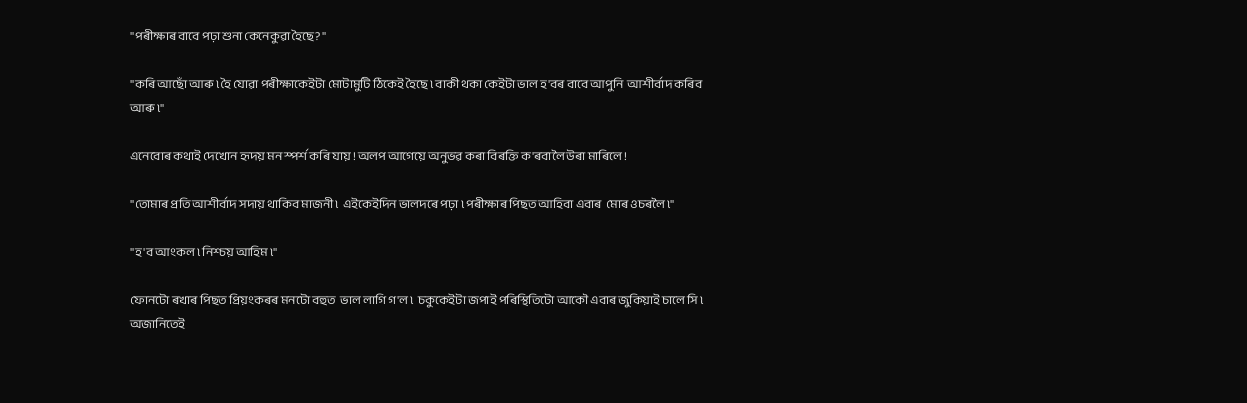"পৰীক্ষাৰ বাবে পঢ়া শুনা কেনেকুৱা হৈছে? "

"কৰি আছোঁ আৰু ৷ হৈ যোৱা পৰীক্ষাকেইটা মোটামুটি ঠিকেই হৈছে ৷ বাকী থকা কেইটা ভাল হ'বৰ বাবে আপুনি  আশীৰ্বাদ কৰিব আৰু ৷"

এনেবোৰ কথাই দেখোন হৃদয় মন স্পৰ্শ কৰি যায় ! অলপ আগেয়ে অনুভৱ কৰা বিৰক্তি ক'ৰবালৈ উৰা মাৰিলে !

"তোমাৰ প্ৰতি আশীৰ্বাদ সদায় থাকিব মাজনী ৷  এইকেইদিন ভালদৰে পঢ়া ৷ পৰীক্ষাৰ পিছত আহিবা এবাৰ  মোৰ ওচৰলৈ ৷"

"হ'ব আংকল ৷ নিশ্চয় আহিম ৷"

ফোনটো ৰখাৰ পিছত প্ৰিয়ংকৰৰ মনটো বহুত  ভাল লাগি গ'ল ৷  চকুকেইটা জপাই পৰিস্থিতিটো আকৌ এবাৰ জুকিয়াই চালে সি ৷ অজানিতেই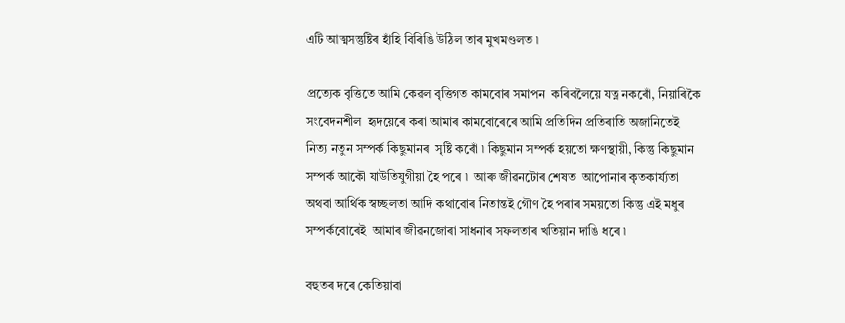এটি আত্মসন্তুষ্টিৰ হাঁহি বিৰিঙি উঠিল তাৰ মুখমণ্ডলত ৷

প্ৰত্যেক বৃত্তিতে আমি কেৱল বৃত্তিগত কামবোৰ সমাপন  কৰিবলৈয়ে যত্ন নকৰোঁ, নিয়াৰিকৈ সংবেদনশীল  হৃদয়েৰে কৰা আমাৰ কামবোৰেৰে আমি প্ৰতিদিন প্ৰতিৰাতি অজানিতেই  নিত্য নতুন সম্পৰ্ক কিছুমানৰ  সৃষ্টি কৰোঁ ৷ কিছুমান সম্পৰ্ক হয়তো ক্ষণস্থায়ী, কিন্তু কিছুমান সম্পৰ্ক আকৌ যাউতিযুগীয়া হৈ পৰে ৷  আৰু জীৱনটোৰ শেষত  আপোনাৰ কৃতকাৰ্য্যতা অথবা আৰ্থিক স্বচ্ছলতা আদি কথাবোৰ নিতান্তই গৌণ হৈ পৰাৰ সময়তো কিন্তু এই মধুৰ  সম্পৰ্কবোৰেই  আমাৰ জীৱনজোৰা সাধনাৰ সফলতাৰ খতিয়ান দাঙি ধৰে ৷

বহুতৰ দৰে কেতিয়াবা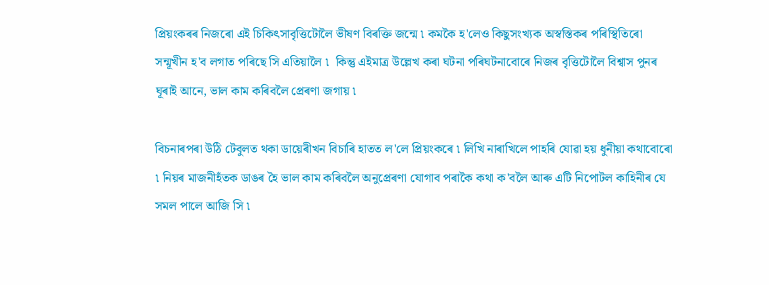প্ৰিয়ংকৰৰ নিজৰো এই চিকিৎসাবৃত্তিটোলৈ ভীষণ বিৰক্তি জন্মে ৷ কমকৈ হ'লেও কিছুসংখ্যক অস্বস্তিকৰ পৰিস্থিতিৰো সন্মূখীন হ'ব লগাত পৰিছে সি এতিয়ালৈ ৷  কিন্তু এইমাত্ৰ উল্লেখ কৰা ঘটনা পৰিঘটনাবোৰে নিজৰ বৃত্তিটোলৈ বিশ্বাস পুনৰ ঘূৰাই আনে, ভাল কাম কৰিবলৈ প্ৰেৰণা জগায় ৷

বিচনাৰপৰা উঠি টেবুলত থকা ডায়েৰীখন বিচাৰি হাতত ল'লে প্ৰিয়ংকৰে ৷ লিখি নাৰাখিলে পাহৰি যোৱা হয় ধুনীয়া কথাবোৰো ৷ নিয়ৰ মাজনীহঁতক ডাঙৰ হৈ ভাল কাম কৰিবলৈ অনুপ্ৰেৰণা যোগাব পৰাকৈ কথা ক'বলৈ আৰু এটি নিপোটল কাহিনীৰ যে সমল পালে আজি সি ৷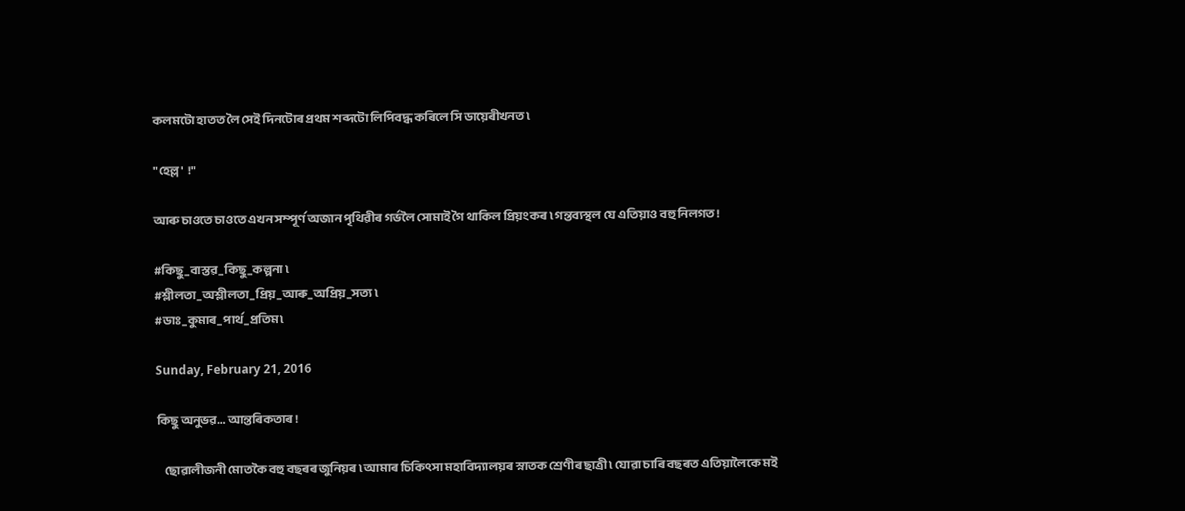কলমটো হাতত লৈ সেই দিনটোৰ প্ৰথম শব্দটো লিপিবদ্ধ কৰিলে সি ডায়েৰীখনত ৷

"হেল্ল'  !"

আৰু চাওতে চাওতে এখন সম্পূৰ্ণ অজান পৃথিৱীৰ গৰ্ভলৈ সোমাই গৈ থাকিল প্ৰিয়ংকৰ ৷ গন্তব্যস্থল যে এতিয়াও বহু নিলগত !

#কিছু_বাস্তৱ_কিছু_কল্পনা ৷
#শ্লীলতা_অশ্লীলতা_প্ৰিয়_আৰু_অপ্ৰিয়_সত্য ৷
#ডাঃ_কুমাৰ_পাৰ্থ_প্ৰতিম ৷

Sunday, February 21, 2016

কিছু অনুভৱ… আন্তৰিকতাৰ !

    ছোৱালীজনী মোতকৈ বহু বছৰৰ জুনিয়ৰ ৷ আমাৰ চিকিৎসা মহাবিদ্যালয়ৰ স্নাতক শ্ৰেণীৰ ছাত্ৰী ৷ যোৱা চাৰি বছৰত এতিয়ালৈকে মই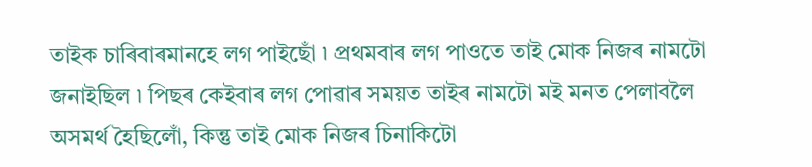তাইক চাৰিবাৰমানহে লগ পাইছোঁ ৷ প্ৰথমবাৰ লগ পাওতে তাই মোক নিজৰ নামটো জনাইছিল ৷ পিছৰ কেইবাৰ লগ পোৱাৰ সময়ত তাইৰ নামটো মই মনত পেলাবলৈ অসমৰ্থ হৈছিলোঁ, কিন্তু তাই মোক নিজৰ চিনাকিটো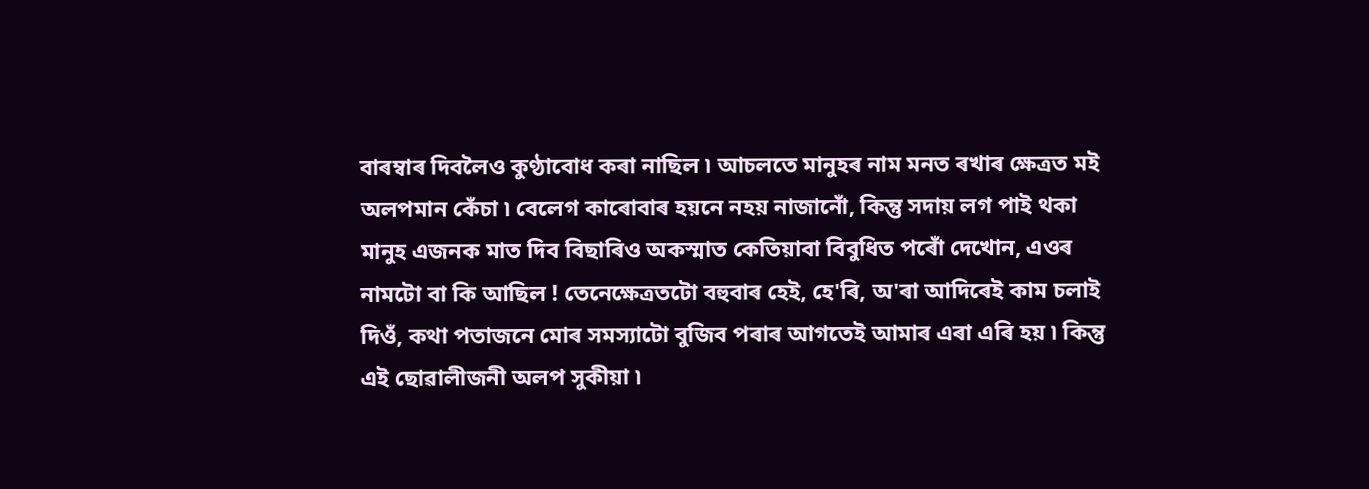বাৰম্বাৰ দিবলৈও কুণ্ঠাবোধ কৰা নাছিল ৷ আচলতে মানুহৰ নাম মনত ৰখাৰ ক্ষেত্ৰত মই অলপমান কেঁচা ৷ বেলেগ কাৰোবাৰ হয়নে নহয় নাজানোঁ, কিন্তু সদায় লগ পাই থকা মানুহ এজনক মাত দিব বিছাৰিও অকস্মাত কেতিয়াবা বিবুধিত পৰোঁ দেখোন, এওৰ নামটো বা কি আছিল ! তেনেক্ষেত্ৰতটো বহুবাৰ হেই, হে'ৰি, অ'ৰা আদিৰেই কাম চলাই দিওঁ, কথা পতাজনে মোৰ সমস্যাটো বুজিব পৰাৰ আগতেই আমাৰ এৰা এৰি হয় ৷ কিন্তু এই ছোৱালীজনী অলপ সুকীয়া ৷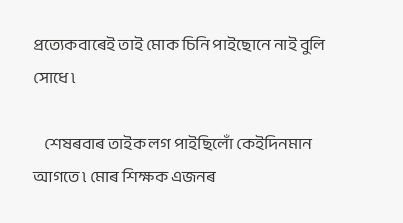প্ৰত্যেকবাৰেই তাই মোক চিনি পাইছোনে নাই বুলি সোধে ৷

    শেষৰবাৰ তাইক লগ পাইছিলোঁ কেইদিনমান আগতে ৷ মোৰ শিক্ষক এজনৰ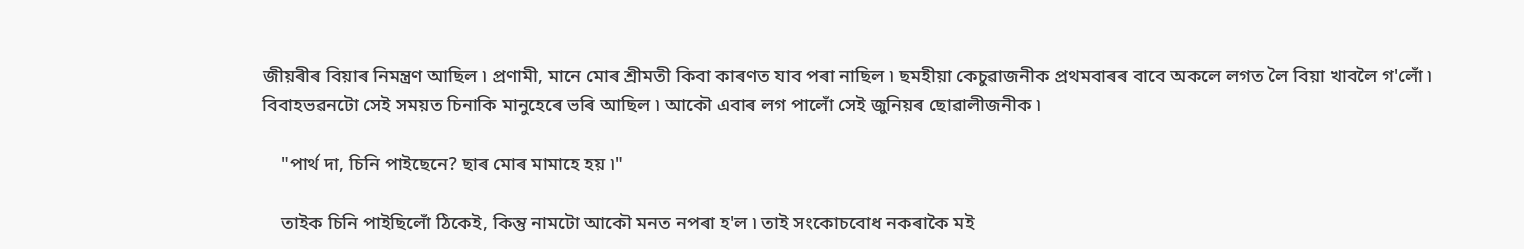জীয়ৰীৰ বিয়াৰ নিমন্ত্ৰণ আছিল ৷ প্ৰণামী, মানে মোৰ শ্ৰীমতী কিবা কাৰণত যাব পৰা নাছিল ৷ ছমহীয়া কেচুৱাজনীক প্ৰথমবাৰৰ বাবে অকলে লগত লৈ বিয়া খাবলৈ গ'লোঁ ৷ বিবাহভৱনটো সেই সময়ত চিনাকি মানুহেৰে ভৰি আছিল ৷ আকৌ এবাৰ লগ পালোঁ সেই জুনিয়ৰ ছোৱালীজনীক ৷

    "পাৰ্থ দা, চিনি পাইছেনে? ছাৰ মোৰ মামাহে হয় ৷"

    তাইক চিনি পাইছিলোঁ ঠিকেই, কিন্তু নামটো আকৌ মনত নপৰা হ'ল ৷ তাই সংকোচবোধ নকৰাকৈ মই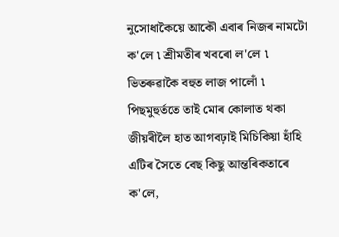নুসোধাকৈয়ে আকৌ এবাৰ নিজৰ নামটো ক'লে ৷ শ্ৰীমতীৰ খবৰো ল'লে ৷ ভিতৰুৱাকৈ বহুত লাজ পালোঁ ৷ পিছমুহুৰ্ততে তাই মোৰ কোলাত থকা জীয়ৰীলৈ হাত আগবঢ়াই মিচিকিয়া হাঁহি এটিৰ সৈতে বেছ কিছু আন্তৰিকতাৰে ক'লে,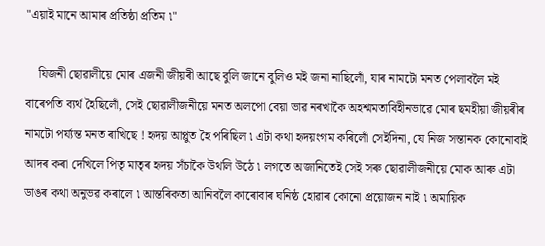"এয়াই মানে আমাৰ প্ৰতিষ্ঠা প্ৰতিম ৷"

    যিজনী ছোৱালীয়ে মোৰ এজনী জীয়ৰী আছে বুলি জানে বুলিও মই জনা নাছিলোঁ, যাৰ নামটো মনত পেলাবলৈ মই বাৰেপতি ব্যৰ্থ হৈছিলোঁ, সেই ছোৱালীজনীয়ে মনত অলপো বেয়া ভাৱ নৰখাকৈ অহশ্মমতাবিহীনভাৱে মোৰ ছমহীয়া জীয়ৰীৰ নামটো পৰ্য্যন্ত মনত ৰাখিছে ! হৃদয় আপ্লুত হৈ পৰিছিল ৷ এটা কথা হৃদয়ংগম কৰিলোঁ সেইদিনা, যে নিজ সন্তানক কোনোবাই আদৰ কৰা দেখিলে পিতৃ মাতৃৰ হৃদয় সঁচাকৈ উথলি উঠে ৷ লগতে অজানিতেই সেই সৰু ছোৱালীজনীয়ে মোক আৰু এটা ডাঙৰ কথা অনুভৱ কৰালে ৷ আন্তৰিকতা আনিবলৈ কাৰোবাৰ ঘনিষ্ঠ হোৱাৰ কোনো প্ৰয়োজন নাই ৷ অমায়িক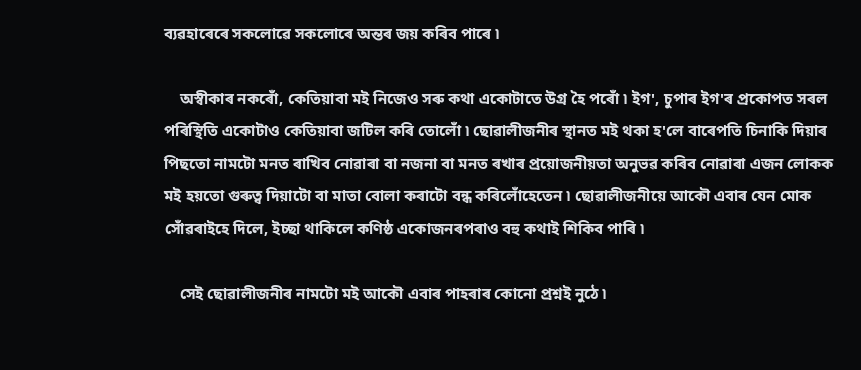ব্যৱহাৰেৰে সকলোৱে সকলোৰে অন্তৰ জয় কৰিব পাৰে ৷

    অস্বীকাৰ নকৰোঁ, কেতিয়াবা মই নিজেও সৰু কথা একোটাতে উগ্ৰ হৈ পৰোঁ ৷ ইগ', চুপাৰ ইগ'ৰ প্ৰকোপত সৰল পৰিস্থিতি একোটাও কেতিয়াবা জটিল কৰি তোলোঁ ৷ ছোৱালীজনীৰ স্থানত মই থকা হ'লে বাৰেপতি চিনাকি দিয়াৰ পিছতো নামটো মনত ৰাখিব নোৱাৰা বা নজনা বা মনত ৰখাৰ প্ৰয়োজনীয়তা অনুভৱ কৰিব নোৱাৰা এজন লোকক মই হয়তো গুৰুত্ব দিয়াটো বা মাতা বোলা কৰাটো বন্ধ কৰিলোঁহেতেন ৷ ছোৱালীজনীয়ে আকৌ এবাৰ যেন মোক সোঁৱৰাইহে দিলে, ইচ্ছা থাকিলে কণিষ্ঠ একোজনৰপৰাও বহু কথাই শিকিব পাৰি ৷

    সেই ছোৱালীজনীৰ নামটো মই আকৌ এবাৰ পাহৰাৰ কোনো প্ৰশ্নই নুঠে ৷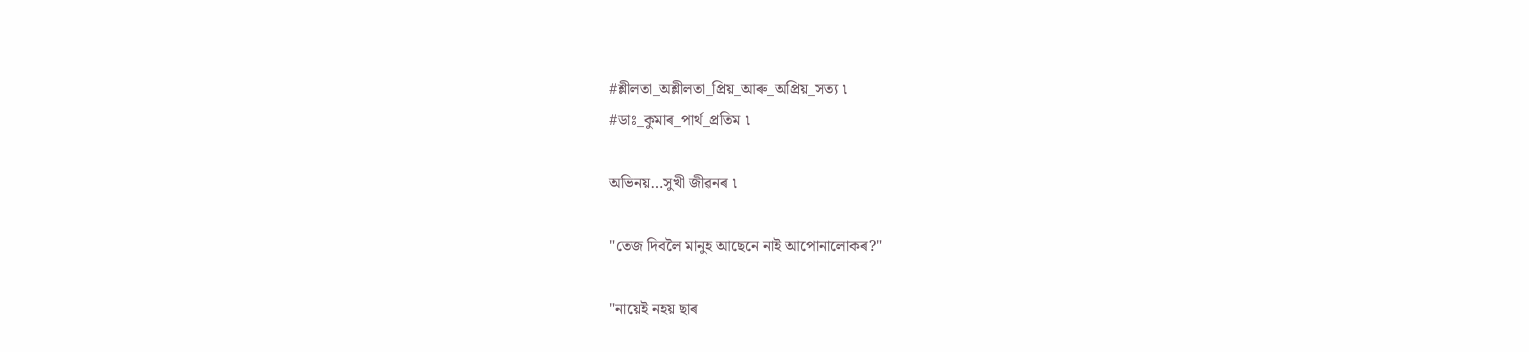#শ্লীলতা_অশ্লীলতা_প্ৰিয়_আৰু_অপ্ৰিয়_সত্য ৷
#ডাঃ_কুমাৰ_পাৰ্থ_প্ৰতিম ৷

অভিনয়…সুখী জীৱনৰ ৷

"তেজ দিবলৈ মানুহ আছেনে নাই আপোনালোকৰ?"

"নায়েই নহয় ছাৰ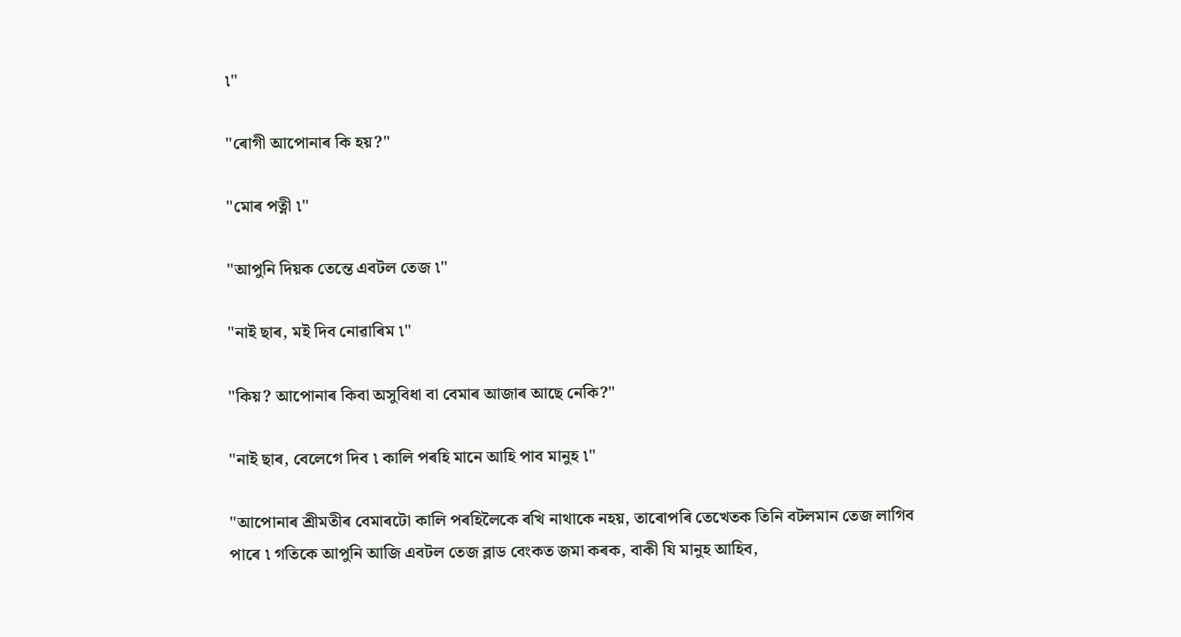৷"

"ৰোগী আপোনাৰ কি হয়?"

"মোৰ পত্নী ৷"

"আপুনি দিয়ক তেন্তে এবটল তেজ ৷"

"নাই ছাৰ, মই দিব নোৱাৰিম ৷"

"কিয়? আপোনাৰ কিবা অসুবিধা বা বেমাৰ আজাৰ আছে নেকি?"

"নাই ছাৰ, বেলেগে দিব ৷ কালি পৰহি মানে আহি পাব মানুহ ৷"

"আপোনাৰ শ্ৰীমতীৰ বেমাৰটো কালি পৰহিলৈকে ৰখি নাথাকে নহয়, তাৰোপৰি তেখেতক তিনি বটলমান তেজ লাগিব পাৰে ৷ গতিকে আপুনি আজি এবটল তেজ ব্লাড বেংকত জমা কৰক, বাকী যি মানুহ আহিব,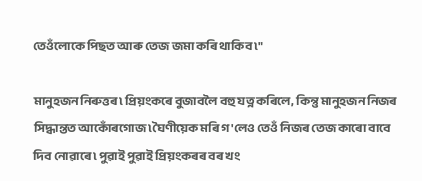তেওঁলোকে পিছত আৰু তেজ জমা কৰি থাকিব ৷"

মানুহজন নিৰুত্তৰ ৷ প্ৰিয়ংকৰে বুজাবলৈ বহু যত্ন কৰিলে, কিন্তু মানুহজন নিজৰ সিদ্ধান্তত আকোঁৰগোজ ৷ ঘৈণীয়েক মৰি গ'লেও তেওঁ নিজৰ তেজ কাৰো বাবে দিব নোৱাৰে ৷ পুৱাই পুৱাই প্ৰিয়ংকৰৰ বৰ খং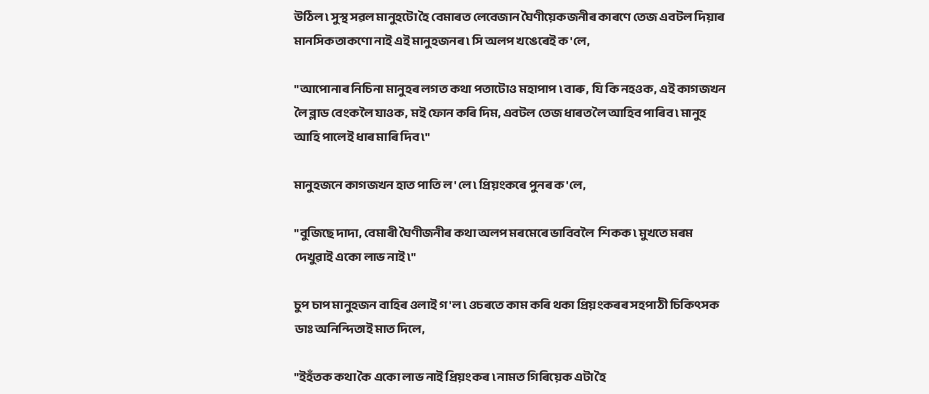উঠিল ৷ সুস্থ সৱল মানুহটো হৈ বেমাৰত লেবেজান ঘৈণীয়েকজনীৰ কাৰণে তেজ এবটল দিয়াৰ মানসিকতাকণো নাই এই মানুহজনৰ ৷ সি অলপ খঙেৰেই ক'লে,

"আপোনাৰ নিচিনা মানুহৰ লগত কথা পতাটোও মহাপাপ ৷ বাৰু, যি কি নহওক, এই কাগজখন লৈ ব্লাড বেংকলৈ যাওক, মই ফোন কৰি দিম, এবটল তেজ ধাৰত লৈ আহিব পাৰিব ৷ মানুহ আহি পালেই ধাৰ মাৰি দিব ৷"

মানুহজনে কাগজখন হাত পাতি ল'লে ৷ প্ৰিয়ংকৰে পুনৰ ক'লে,

"বুজিছে দাদা, বেমাৰী ঘৈণীজনীৰ কথা অলপ মৰমেৰে ভাবিবলৈ  শিকক ৷ মুখতে মৰম দেখুৱাই একো লাভ নাই ৷"

চুপ চাপ মানুহজন বাহিৰ ওলাই গ'ল ৷ ওচৰতে কাম কৰি থকা প্ৰিয়ংকৰৰ সহপাঠী চিকিৎসক ডাঃ অনিন্দিতাই মাত দিলে,

"ইহঁতক কথা কৈ একো লাভ নাই প্ৰিয়ংকৰ ৷ নামত গিৰিয়েক এটা হৈ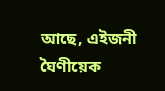আছে, এইজনী ঘৈণীয়েক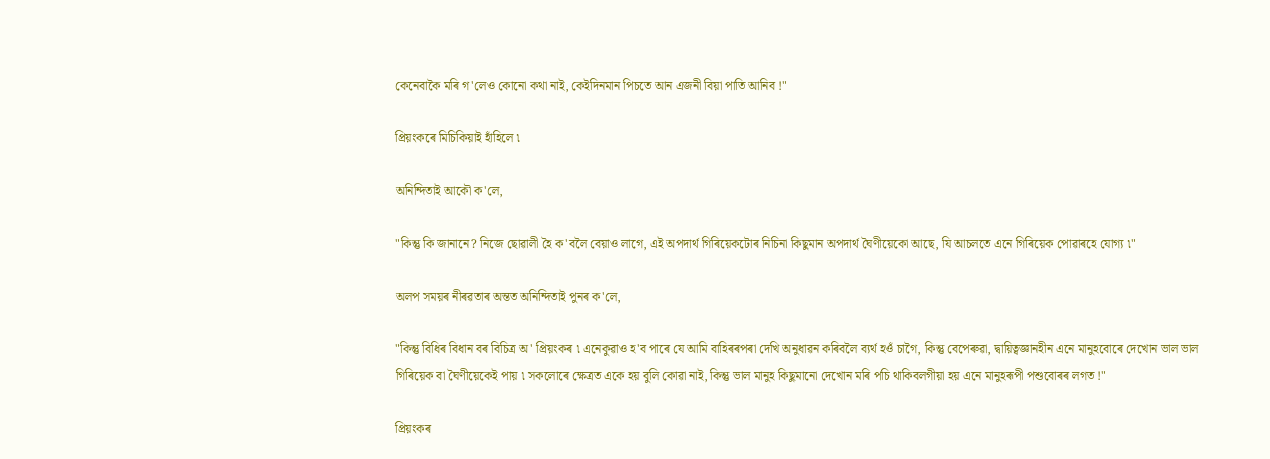কেনেবাকৈ মৰি গ'লেও কোনো কথা নাই, কেইদিনমান পিচতে আন এজনী বিয়া পাতি আনিব !"

প্ৰিয়ংকৰে মিচিকিয়াই হাঁহিলে ৷

অনিন্দিতাই আকৌ ক'লে,

"কিন্তু কি জানানে? নিজে ছোৱালী হৈ ক'বলৈ বেয়াও লাগে, এই অপদাৰ্থ গিৰিয়েকটোৰ নিচিনা কিছুমান অপদাৰ্থ ঘৈণীয়েকো আছে, যি আচলতে এনে গিৰিয়েক পোৱাৰহে যোগ্য ৷"

অলপ সময়ৰ নীৰৱতাৰ অন্তত অনিন্দিতাই পুনৰ ক'লে,

"কিন্তু বিধিৰ বিধান বৰ বিচিত্ৰ অ' প্ৰিয়ংকৰ ৷ এনেকুৱাও হ'ব পাৰে যে আমি বাহিৰৰপৰা দেখি অনুধাৱন কৰিবলৈ ব্যৰ্থ হওঁ চাগৈ, কিন্তু বেপেৰুৱা, দ্বায়িত্বজ্ঞানহীন এনে মানুহবোৰে দেখোন ভাল ভাল গিৰিয়েক বা ঘৈণীয়েকেই পায় ৷ সকলোৰে ক্ষেত্ৰত একে হয় বুলি কোৱা নাই, কিন্তু ভাল মানুহ কিছুমানো দেখোন মৰি পচি থাকিবলগীয়া হয় এনে মানুহৰূপী পশুবোৰৰ লগত !"

প্ৰিয়ংকৰ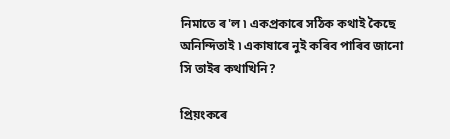নিমাতে ৰ'ল ৷ একপ্ৰকাৰে সঠিক কথাই কৈছে  অনিন্দিতাই ৷ একাষাৰে নুই কৰিব পাৰিব জানো সি তাইৰ কথাখিনি?

প্ৰিয়ংকৰে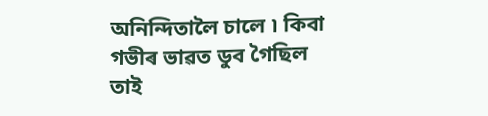অনিন্দিতালৈ চালে ৷ কিবা গভীৰ ভাৱত ডুব গৈছিল তাই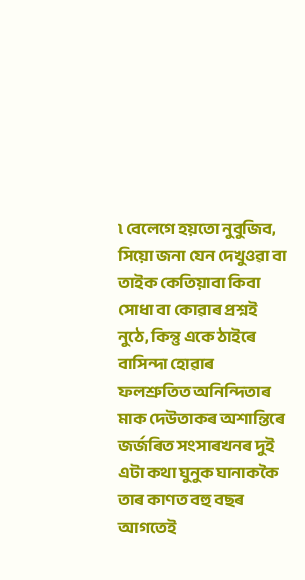৷ বেলেগে হয়তো নুবুজিব, সিয়ো জনা যেন দেখুওৱা বা তাইক কেতিয়াবা কিবা সোধা বা কোৱাৰ প্ৰশ্নই নুঠে, কিন্তু একে ঠাইৰে বাসিন্দা হোৱাৰ ফলশ্ৰুতিত অনিন্দিতাৰ মাক দেউতাকৰ অশান্তিৰে জৰ্জৰিত সংসাৰখনৰ দুই এটা কথা ঘুনুক ঘানাককৈ তাৰ কাণত বহু বছৰ আগতেই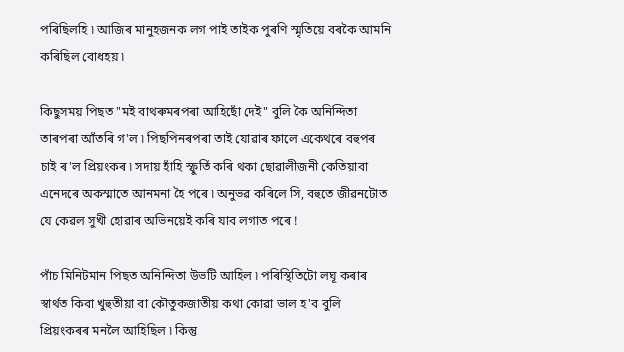পৰিছিলহি ৷ আজিৰ মানুহজনক লগ পাই তাইক পুৰণি স্মৃতিয়ে বৰকৈ আমনি কৰিছিল বোধহয় ৷

কিছুসময় পিছত "মই বাথৰুমৰপৰা আহিছোঁ দেই" বুলি কৈ অনিন্দিতা তাৰপৰা আঁতৰি গ'ল ৷ পিছপিনৰপৰা তাই যোৱাৰ ফালে একেথৰে বহুপৰ চাই ৰ'ল প্ৰিয়ংকৰ ৷ সদায় হাঁহি স্ফুৰ্তি কৰি থকা ছোৱালীজনী কেতিয়াবা এনেদৰে অকস্মাতে আনমনা হৈ পৰে ৷ অনুভৱ কৰিলে সি, বহুতে জীৱনটোত যে কেৱল সুখী হোৱাৰ অভিনয়েই কৰি যাব লগাত পৰে !

পাঁচ মিনিটমান পিছত অনিন্দিতা উভটি আহিল ৷ পৰিস্থিতিটো লঘূ কৰাৰ স্বাৰ্থত কিবা খুহুতীয়া বা কৌতুকজাতীয় কথা কোৱা ভাল হ'ব বুলি প্ৰিয়ংকৰৰ মনলৈ আহিছিল ৷ কিন্তু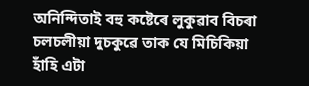অনিন্দিতাই বহু কষ্টেৰে লুকুৱাব বিচৰা চলচলীয়া দুচকুৱে তাক যে মিচিকিয়া হাঁহি এটা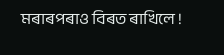মৰাৰপৰাও বিৰত ৰাখিলে !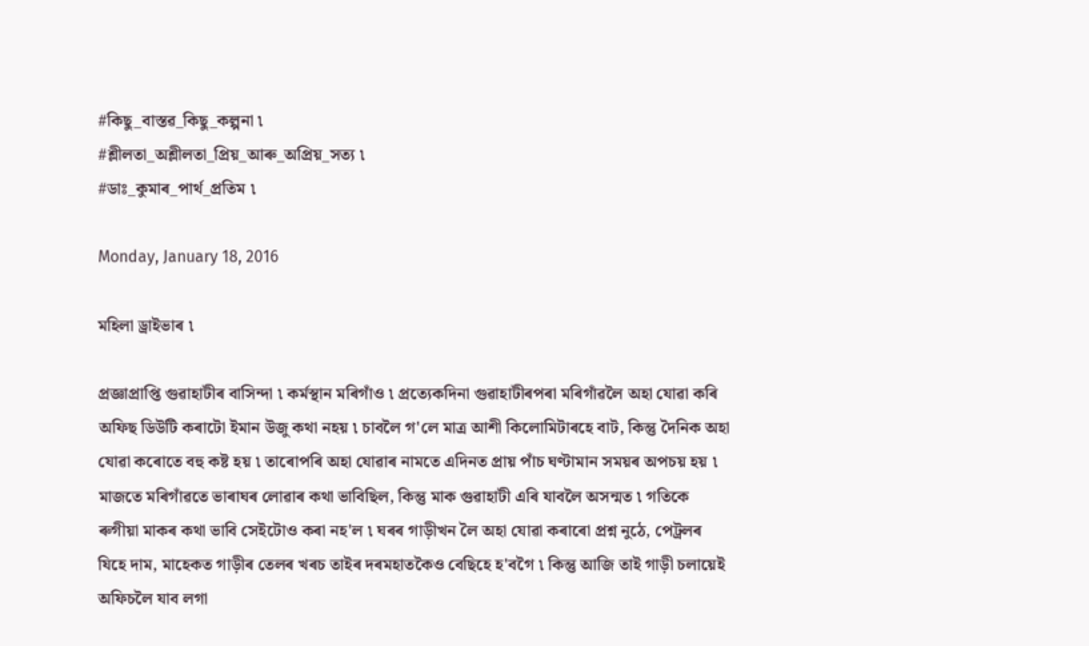#কিছু_বাস্তৱ_কিছু_কল্পনা ৷
#শ্লীলতা_অশ্লীলতা_প্ৰিয়_আৰু_অপ্ৰিয়_সত্য ৷
#ডাঃ_কুমাৰ_পাৰ্থ_প্ৰতিম ৷

Monday, January 18, 2016

মহিলা ড্ৰাইভাৰ ৷

প্ৰজ্ঞাপ্ৰাপ্তি গুৱাহাটীৰ বাসিন্দা ৷ কৰ্মস্থান মৰিগাঁও ৷ প্ৰত্যেকদিনা গুৱাহাটীৰপৰা মৰিগাঁৱলৈ অহা যোৱা কৰি অফিছ ডিউটি কৰাটো ইমান উজু কথা নহয় ৷ চাবলৈ গ'লে মাত্ৰ আশী কিলোমিটাৰহে বাট, কিন্তু দৈনিক অহা যোৱা কৰোতে বহু কষ্ট হয় ৷ তাৰোপৰি অহা যোৱাৰ নামতে এদিনত প্ৰায় পাঁচ ঘণ্টামান সময়ৰ অপচয় হয় ৷ মাজতে মৰিগাঁৱতে ভাৰাঘৰ লোৱাৰ কথা ভাবিছিল, কিন্তু মাক গুৱাহাটী এৰি যাবলৈ অসন্মত ৷ গতিকে ৰুগীয়া মাকৰ কথা ভাবি সেইটোও কৰা নহ'ল ৷ ঘৰৰ গাড়ীখন লৈ অহা যোৱা কৰাৰো প্ৰশ্ন নুঠে, পেট্ৰলৰ যিহে দাম, মাহেকত গাড়ীৰ তেলৰ খৰচ তাইৰ দৰমহাতকৈও বেছিহে হ'বগৈ ৷ কিন্তু আজি তাই গাড়ী চলায়েই অফিচলৈ যাব লগা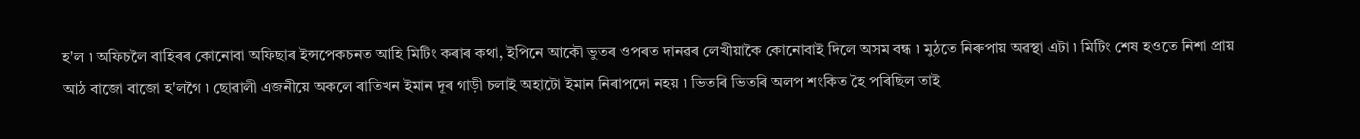হ'ল ৷ অফিচলৈ বাহিৰৰ কোনোবা অফিছাৰ ইন্সপেকচনত আহি মিটিং কৰাৰ কথা, ইপিনে আকৌ ভুতৰ ওপৰত দানৱৰ লেখীয়াকৈ কোনোবাই দিলে অসম বন্ধ ৷ মুঠতে নিৰুপায় অৱস্থা এটা ৷ মিটিং শেষ হওতে নিশা প্ৰায় আঠ বাজো বাজো হ'লগৈ ৷ ছোৱালী এজনীয়ে অকলে ৰাতিখন ইমান দূৰ গাড়ী চলাই অহাটো ইমান নিৰাপদো নহয় ৷ ভিতৰি ভিতৰি অলপ শংকিত হৈ পৰিছিল তাই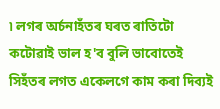৷ লগৰ অৰ্চনাহঁতৰ ঘৰত ৰাতিটো কটোৱাই ভাল হ'ব বুলি ভাবোতেই সিহঁতৰ লগত একেলগে কাম কৰা দিব্যই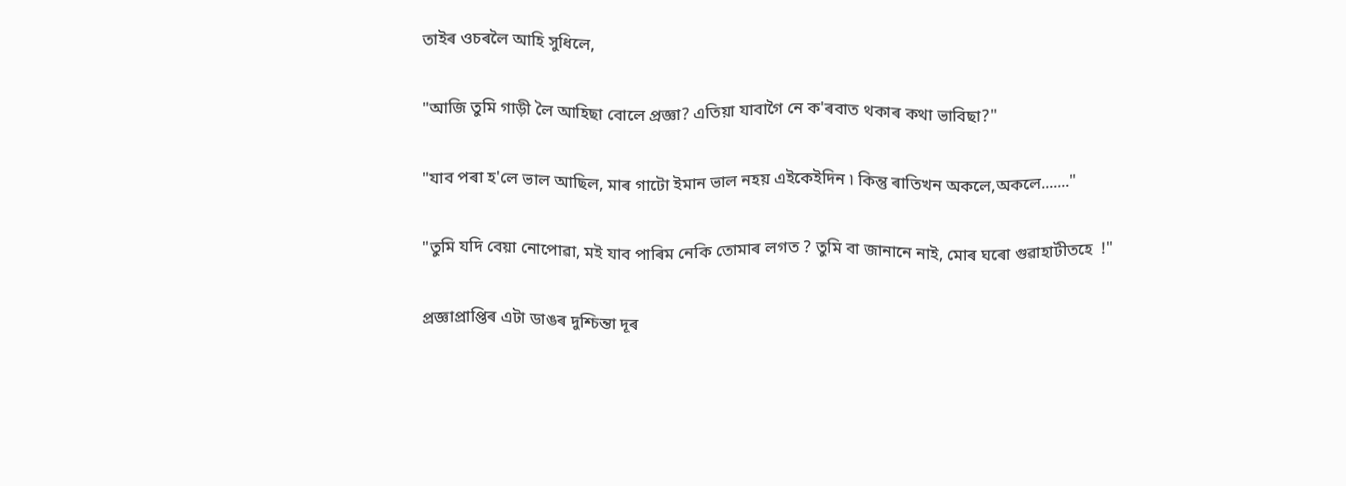তাইৰ ওচৰলৈ আহি সুধিলে,

"আজি তুমি গাড়ী লৈ আহিছা বোলে প্ৰজ্ঞা? এতিয়া যাবাগৈ নে ক'ৰবাত থকাৰ কথা ভাবিছা?"

"যাব পৰা হ'লে ভাল আছিল, মাৰ গাটো ইমান ভাল নহয় এইকেইদিন ৷ কিন্তু ৰাতিখন অকলে,অকলে......."

"তুমি যদি বেয়া নোপোৱা, মই যাব পাৰিম নেকি তোমাৰ লগত ? তুমি বা জানানে নাই, মোৰ ঘৰো গুৱাহাটীতহে  !"

প্ৰজ্ঞাপ্ৰাপ্তিৰ এটা ডাঙৰ দুশ্চিন্তা দূৰ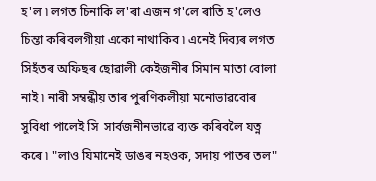হ'ল ৷ লগত চিনাকি ল'ৰা এজন গ'লে ৰাতি হ'লেও চিন্তা কৰিবলগীয়া একো নাথাকিব ৷ এনেই দিব্যৰ লগত সিহঁতৰ অফিছৰ ছোৱালী কেইজনীৰ সিমান মাতা বোলা নাই ৷ নাৰী সম্বন্ধীয় তাৰ পুৰণিকলীয়া মনোভাৱবোৰ সুবিধা পালেই সি  সাৰ্বজনীনভাৱে ব্যক্ত কৰিবলৈ যত্ন কৰে ৷ "লাও যিমানেই ডাঙৰ নহওক, সদায় পাতৰ তল"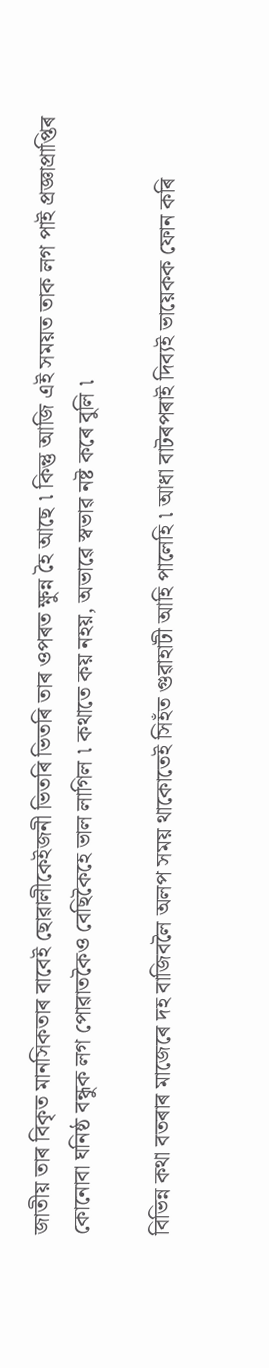জাতীয় তাৰ বিকৃত মানসিকতাৰ বাবেই ছোৱালীকেইজনী ভিতৰি ভিতৰি তাৰ ওপৰত ক্ষুন্ন হৈ আছে ৷ কিন্তু আজি এই সময়ত তাক লগ পাই প্ৰজ্ঞাপ্ৰাপ্তিৰ কোনোবা ঘনিষ্ঠ বন্ধুক লগ পোৱাতকৈও বেছিকৈহে ভাল লাগিল ৷ কথাতে কয় নহয়, অভাৱে স্বভাৱ নষ্ট কৰে বুলি ৷

বিভিন্ন কথা বতৰাৰ মাজেৰে দহ বাজিবলৈ অলপ সময় থাকোতেই সিহঁত গুৱাহাটী আহি পালেহি ৷ আধা বাটৰপৰাই দিব্যই ভায়েকক ফোন কৰি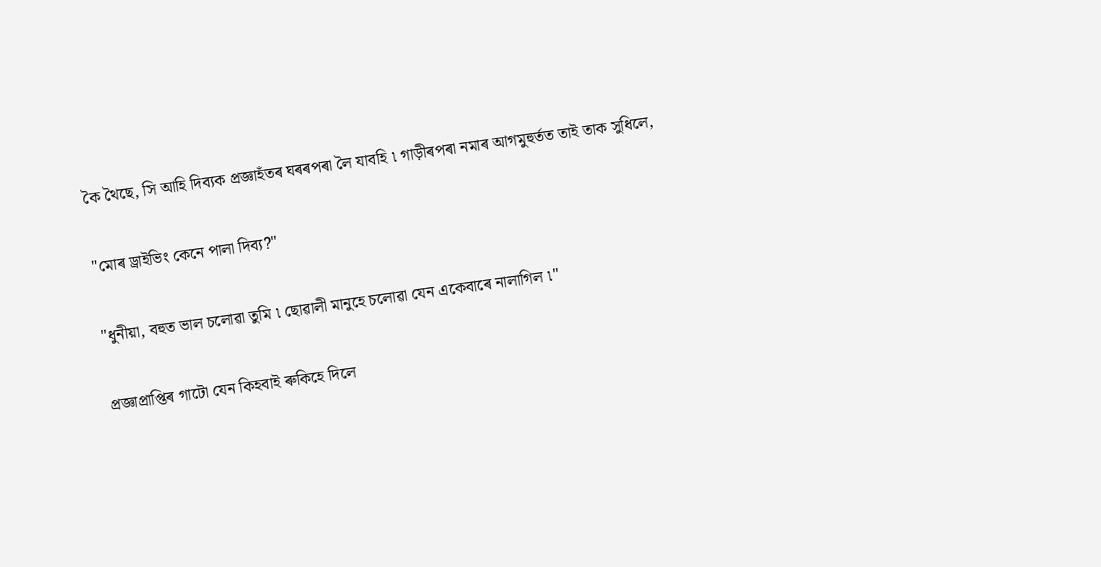কৈ থৈছে, সি আহি দিব্যক প্ৰজ্ঞাহঁতৰ ঘৰৰপৰা লৈ যাবহি ৷ গাড়ীৰপৰা নমাৰ আগমুহুৰ্তত তাই তাক সুধিলে,

"মোৰ ড্ৰাইভিং কেনে পালা দিব্য?"

"ধুনীয়া, বহুত ভাল চলোৱা তুমি ৷ ছোৱালী মানুহে চলোৱা যেন একেবাৰে নালাগিল ৷"

প্ৰজ্ঞাপ্ৰাপ্তিৰ গাটো যেন কিহবাই ৰুকিহে দিলে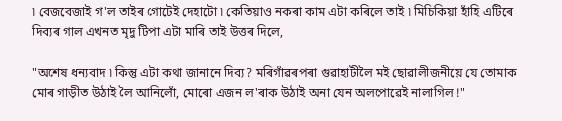৷ বেজবেজাই গ'ল তাইৰ গোটেই দেহাটো ৷ কেতিয়াও নকৰা কাম এটা কৰিলে তাই ৷ মিচিকিয়া হাঁহি এটিৰে দিব্যৰ গাল এখনত মৃদু টিপা এটা মাৰি তাই উত্তৰ দিলে,

"অশেষ ধন্যবাদ ৷ কিন্তু এটা কথা জানানে দিব্য? মৰিগাঁৱৰপৰা গুৱাহাটীলৈ মই ছোৱালীজনীয়ে যে তোমাক মোৰ গাড়ীত উঠাই লৈ আনিলোঁ, মোৰো এজন ল'ৰাক উঠাই অনা যেন অলপোৱেই নালাগিল !"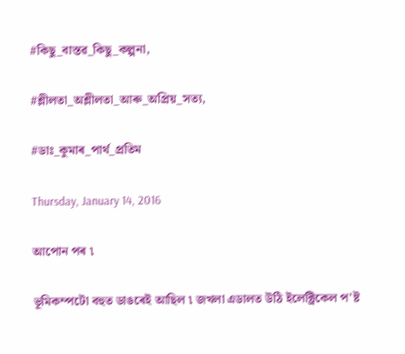#কিছু_বাস্তৱ_কিছু_কল্পনা,

#শ্লীলতা_অশ্লীলতা_আৰু_অপ্ৰিয়_সত্য,

#ডাঃ_কুমাৰ_পাৰ্থ_প্ৰতিম

Thursday, January 14, 2016

আপোন পৰ ৷

ভূমিকম্পটো বহুত ডাঙৰেই আছিল ৷ জখলা এডালত উঠি ইলেক্ট্ৰিকেল প'ষ্ট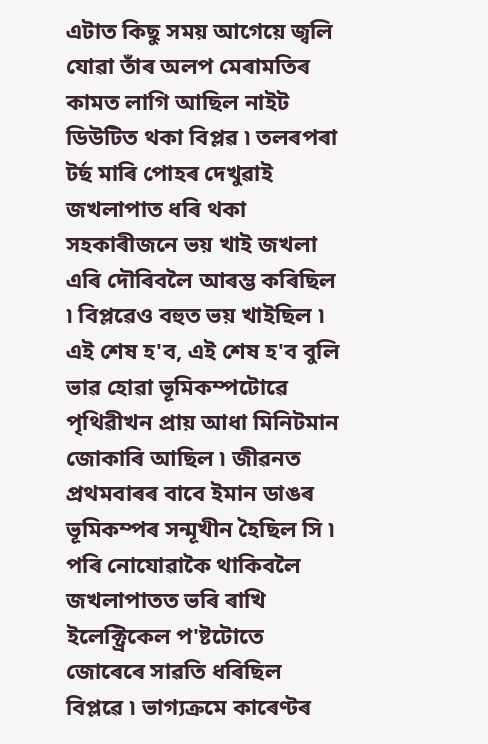এটাত কিছু সময় আগেয়ে জ্বলি যোৱা তাঁৰ অলপ মেৰামতিৰ কামত লাগি আছিল নাইট ডিউটিত থকা বিপ্লৱ ৷ তলৰপৰা টৰ্ছ মাৰি পোহৰ দেখুৱাই জখলাপাত ধৰি থকা সহকাৰীজনে ভয় খাই জখলা এৰি দৌৰিবলৈ আৰম্ভ কৰিছিল ৷ বিপ্লৱেও বহুত ভয় খাইছিল ৷ এই শেষ হ'ব, এই শেষ হ'ব বুলি ভাৱ হোৱা ভূমিকম্পটোৱে পৃথিৱীখন প্ৰায় আধা মিনিটমান  জোকাৰি আছিল ৷ জীৱনত প্ৰথমবাৰৰ বাবে ইমান ডাঙৰ ভূমিকম্পৰ সন্মূখীন হৈছিল সি ৷  পৰি নোযোৱাকৈ থাকিবলৈ জখলাপাতত ভৰি ৰাখি ইলেক্ট্ৰিকেল প'ষ্টটোতে জোৰেৰে সাৱতি ধৰিছিল বিপ্লৱে ৷ ভাগ্যক্ৰমে কাৰেণ্টৰ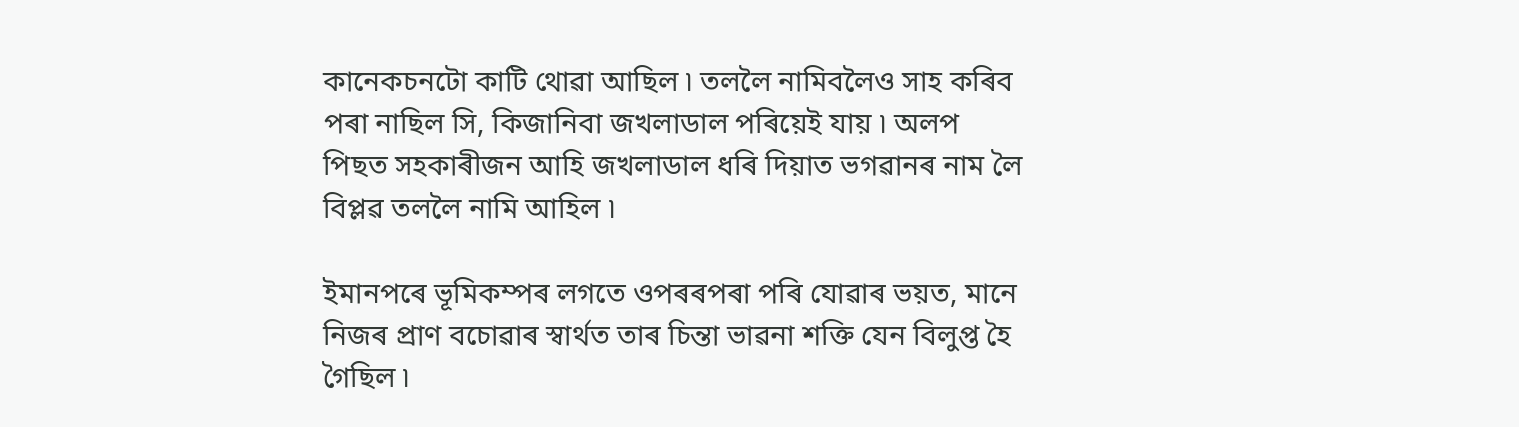কানেকচনটো কাটি থোৱা আছিল ৷ তললৈ নামিবলৈও সাহ কৰিব পৰা নাছিল সি, কিজানিবা জখলাডাল পৰিয়েই যায় ৷ অলপ পিছত সহকাৰীজন আহি জখলাডাল ধৰি দিয়াত ভগৱানৰ নাম লৈ বিপ্লৱ তললৈ নামি আহিল ৷

ইমানপৰে ভূমিকম্পৰ লগতে ওপৰৰপৰা পৰি যোৱাৰ ভয়ত, মানে নিজৰ প্ৰাণ বচোৱাৰ স্বাৰ্থত তাৰ চিন্তা ভাৱনা শক্তি যেন বিলুপ্ত হৈ গৈছিল ৷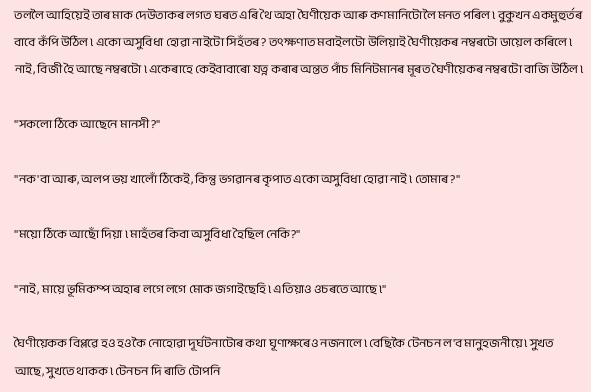তললৈ আহিয়েই তাৰ মাক দেউতাকৰ লগত ঘৰত এৰি থৈ অহা ঘৈণীয়েক আৰু কণমানিটোলৈ মনত পৰিল ৷ বুকুখন একমুহুৰ্তৰ বাবে কঁপি উঠিল ৷ একো অসুবিধা হোৱা নাইটো সিহঁতৰ? তৎক্ষণাত মবাইলটো উলিয়াই ঘৈণীয়েকৰ নম্বৰটো ডায়েল কৰিলে ৷ নাই, বিজী হৈ আছে নম্বৰটো ৷ একেৰাহে কেইবাবাৰো যত্ন কৰাৰ অন্তত পাঁচ মিনিটমানৰ মূৰত ঘৈণীয়েকৰ নম্বৰটো বাজি উঠিল ৷

"সকলো ঠিকে আছেনে মানসী?"

"নক'বা আৰু, অলপ ভয় খালোঁ ঠিকেই, কিন্তু ভগৱানৰ কৃপাত একো অসুবিধা হোৱা নাই ৷ তোমাৰ?"

"ময়ো ঠিকে আছোঁ দিয়া ৷ মাহঁতৰ কিবা অসুবিধা হৈছিল নেকি?"

"নাই, মায়ে ভূমিকম্প অহাৰ লগে লগে মোক জগাইছেহি ৷ এতিয়াও ওচৰতে আছে ৷"

ঘৈণীয়েকক বিপ্লৱে হও হওকৈ নোহোৱা দূৰ্ঘটনাটোৰ কথা ঘূণাক্ষৰেও নজনালে ৷ বেছিকৈ টেনচন ল'ব মানুহজনীয়ে ৷ সুখত আছে, সুখতে থাকক ৷ টেনচন দি ৰাতি টোপনি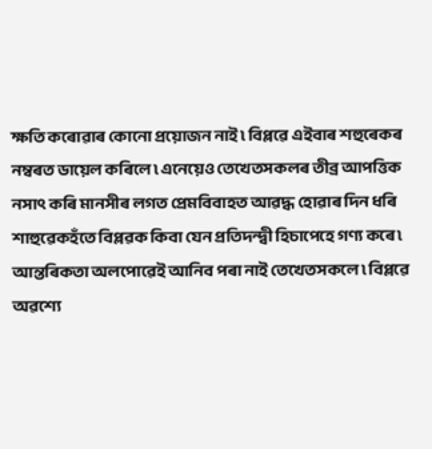ক্ষতি কৰোৱাৰ কোনো প্ৰয়োজন নাই ৷ বিপ্লৱে এইবাৰ শহুৰেকৰ নম্বৰত ডায়েল কৰিলে ৷ এনেয়েও তেখেতসকলৰ তীব্ৰ আপত্তিক নসাৎ কৰি মানসীৰ লগত প্ৰেমবিবাহত আৱদ্ধ হোৱাৰ দিন ধৰি শাহুৱেকহঁতে বিপ্লৱক কিবা যেন প্ৰতিদন্দ্বী হিচাপেহে গণ্য কৰে ৷ আন্তৰিকতা অলপোৱেই আনিব পৰা নাই তেখেতসকলে ৷ বিপ্লৱে অৱশ্যে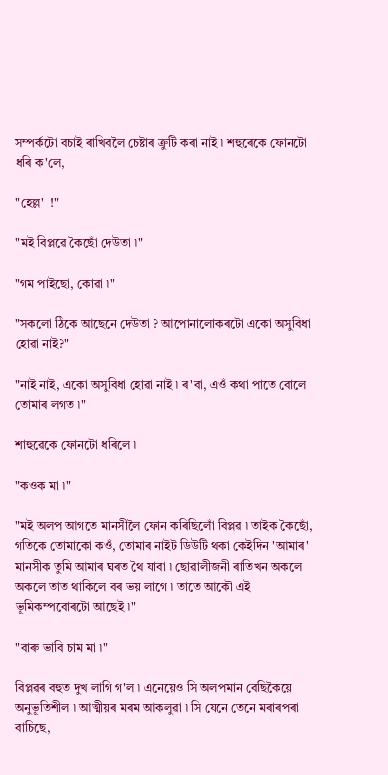সম্পৰ্কটো বচাই ৰাখিবলৈ চেষ্টাৰ ক্ৰুটি কৰা নাই ৷ শহুৰেকে ফোনটো ধৰি ক'লে,

"হেল্ল'  !"

"মই বিপ্লৱে কৈছোঁ দেউতা ৷"

"গম পাইছো, কোৱা ৷"

"সকলো ঠিকে আছেনে দেউতা ? আপোনালোকৰটো একো অসুবিধা হোৱা নাই?"

"নাই নাই, একো অসুবিধা হোৱা নাই ৷ ৰ'বা, এওঁ কথা পাতে বোলে তোমাৰ লগত ৷"

শাহুৱেকে ফোনটো ধৰিলে ৷

"কওক মা ৷"

"মই অলপ আগতে মানসীলৈ ফোন কৰিছিলোঁ বিপ্লৱ ৷ তাইক কৈছোঁ, গতিকে তোমাকো কওঁ, তোমাৰ নাইট ডিউটি থকা কেইদিন 'আমাৰ' মানসীক তুমি আমাৰ ঘৰত থৈ যাবা ৷ ছোৱালীজনী ৰাতিখন অকলে অকলে তাত থাকিলে বৰ ভয় লাগে ৷ তাতে আকৌ এই ভূমিকম্পবোৰটো আছেই ৷"

"বাৰু ভাবি চাম মা ৷"

বিপ্লৱৰ বহুত দুখ লাগি গ'ল ৷ এনেয়েও সি অলপমান বেছিকৈয়ে অনুভূতিশীল ৷ আত্মীয়ৰ মৰম আকলুৱা ৷ সি যেনে তেনে মৰাৰপৰা বাচিছে,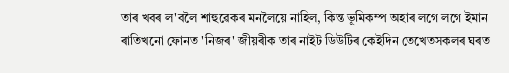তাৰ খবৰ ল'বলৈ শাহুৱেকৰ মনলৈয়ে নাহিল, কিন্ত ভূমিকম্প অহাৰ লগে লগে ইমান ৰাতিখনো ফোনত 'নিজৰ' জীয়ৰীক তাৰ নাইট ডিউটিৰ কেইদিন তেখেতসকলৰ ঘৰত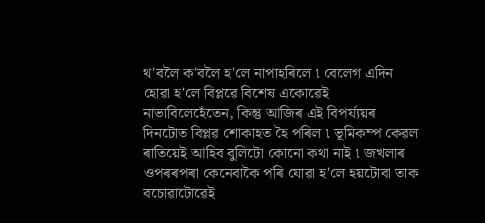থ'বলৈ ক'বলৈ হ'লে নাপাহৰিলে ৷ বেলেগ এদিন হোৱা হ'লে বিপ্লৱে বিশেষ একোৱেই নাভাবিলেহেঁতেন, কিন্তু আজিৰ এই বিপৰ্য্যয়ৰ দিনটোত বিপ্লৱ শোকাহত হৈ পৰিল ৷ ভূমিকম্প কেৱল ৰাতিয়েই আহিব বুলিটো কোনো কথা নাই ৷ জখলাৰ ওপৰৰপৰা কেনেবাকৈ পৰি যোৱা হ'লে হয়টোবা তাক বচোৱাটোৱেই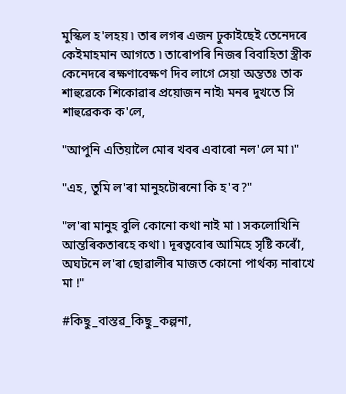মুস্কিল হ'লহয় ৷ তাৰ লগৰ এজন ঢুকাইছেই তেনেদৰে কেইমাহমান আগতে ৷ তাৰোপৰি নিজৰ বিবাহিতা স্ত্ৰীক কেনেদৰে ৰক্ষণাবেক্ষণ দিব লাগে সেয়া অন্ততঃ তাক শাহুৱেকে শিকোৱাৰ প্ৰয়োজন নাই৷ মনৰ দুখতে সি শাহুৱেকক ক'লে,

"আপুনি এতিয়ালৈ মোৰ খবৰ এবাৰো নল'লে মা ৷"

"এহ, তুমি ল'ৰা মানুহটোৰনো কি হ'ব?"

"ল'ৰা মানুহ বুলি কোনো কথা নাই মা ৷ সকলোখিনি আন্তৰিকতাৰহে কথা ৷ দূৰত্ববোৰ আমিহে সৃষ্টি কৰোঁ, অঘটনে ল'ৰা ছোৱালীৰ মাজত কোনো পাৰ্থক্য নাৰাখে মা !"

#কিছু_বাস্তৱ_কিছু_কল্পনা,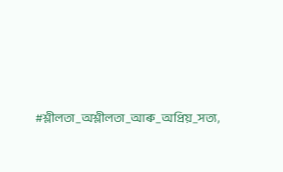#শ্লীলতা_অশ্লীলতা_আৰু_অপ্ৰিয়_সত্য,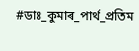#ডাঃ_কুমাৰ_পাৰ্থ_প্ৰতিম